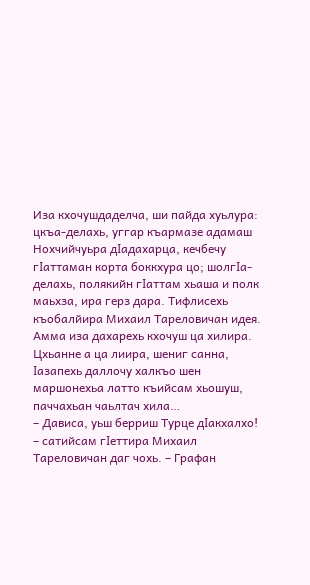Иза кхочушдаделча, ши пайда хуьлура: цкъа-делахь, уггар къармазе адамаш Нохчийчуьра дӏадахарца, кечбечу гӏаттаман корта боккхура цо; шолгӏа-делахь, полякийн гӏаттам хьаша и полк маьхза, ира герз дара. Тифлисехь къобалйира Михаил Тареловичан идея. Амма иза дахарехь кхочуш ца хилира. Цхьанне а ца лиира, шениг санна, ӏазапехь даллочу халкъо шен маршонехьа латто къийсам хьошуш, паччахьан чаьлтач хила…
– Дависа, уьш берриш Турце дӏакхалхо! – сатийсам гӏеттира Михаил Тареловичан даг чохь. – Графан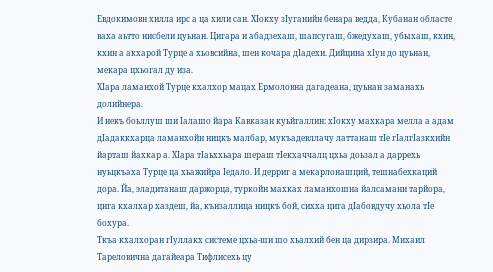Евдокимовн хилла ирс а ца хили сан. Хӏокху зӏуганийн бенара ведда, Кубанан областе ваха аьтто нисбели цуьнан. Цигара и абадзехаш, шапсугаш, бжедухаш, убыхаш, кхин, кхин а акхарой Турце а хьовсийна, шен кочара дӏадехи. Дийцина хӏун до цуьнан, мекара цхьогал ду иза.
Хӏара ламанхой Турце кхалхор мацах Ермоловна дагадеана, цуьнан заманахь долийнера.
И некъ боьллуш ши ӏалашо йара Кавказан куьйгаллин: хӏокху махкара мелла а адам дӏадаккхарца ламанхойн ницкъ малбар, мукъадевллачу латтанаш тӏе гӏалгӏазкхийн йарташ йахкар а. Хӏара тӏаьххьара шераш тӏекхаччалц цхьа доьзал а даррехь нуьцкъаха Турце ца хьажийра ӏедало. И дерриг а мекарлонашций, тешнабехкаций дора. Йа, эладитанаш даржорца, туркойн махках ламанхошна йалсамани тарйора, цига кхалхар хаздеш, йа, къизаллица ницкъ бой, сихха цига дӏабовдучу хьола тӏе бохура.
Ткъа кхалхоран гӏуллакх системе цхьа-ши шо хьалхий бен ца дирзира. Михаил Тареловична дагайеара Тифлисехь цу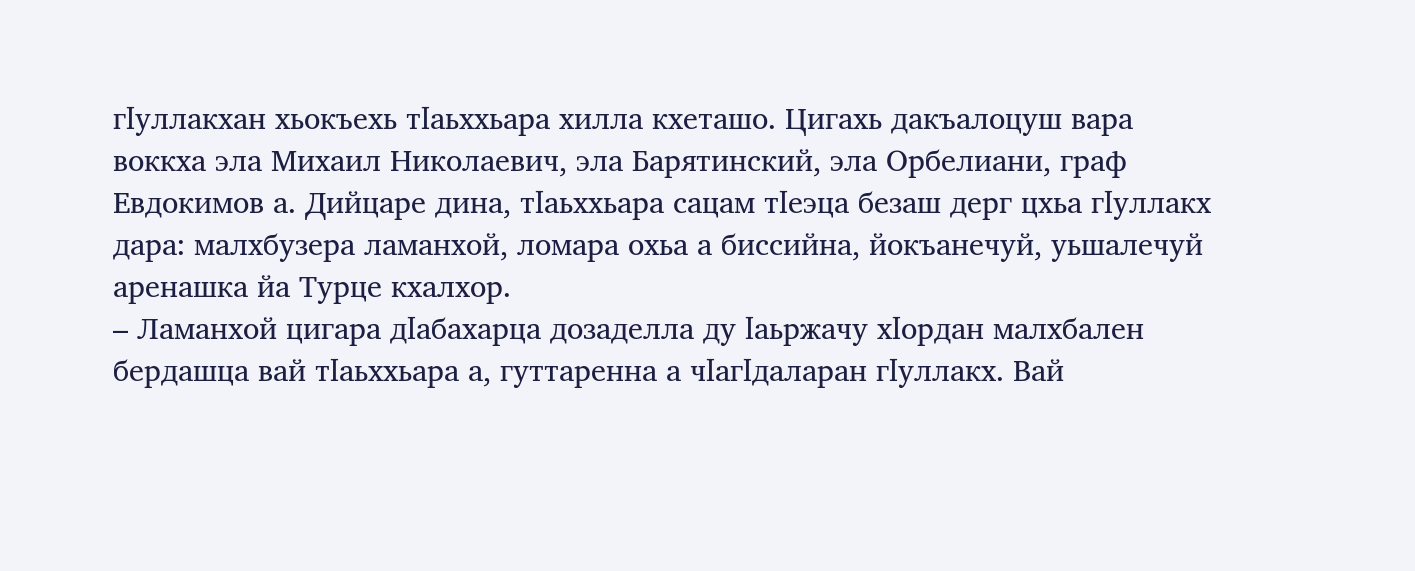гӏуллакхан хьокъехь тӏаьххьара хилла кхеташо. Цигахь дакъалоцуш вара воккха эла Михаил Николаевич, эла Барятинский, эла Орбелиани, граф Евдокимов а. Дийцаре дина, тӏаьххьара сацам тӏеэца безаш дерг цхьа гӏуллакх дара: малхбузера ламанхой, ломара охьа а биссийна, йокъанечуй, уьшалечуй аренашка йа Турце кхалхор.
– Ламанхой цигара дӏабахарца дозаделла ду ӏаьржачу хӏордан малхбален бердашца вай тӏаьххьара а, гуттаренна а чӏагӏдаларан гӏуллакх. Вай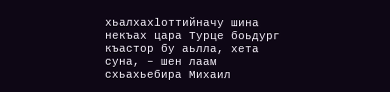хьалхахӏоттийначу шина некъах цара Турце боьдург къастор бу аьлла, хета суна, – шен лаам схьахьебира Михаил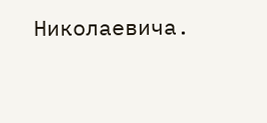Николаевича.